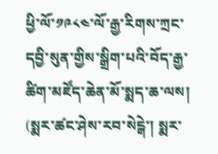ཕྱི་ལོ་༡༩༨༤་ལོ་རྒྱ་རིགས་ཀྲང་དབྱི་སུན་གྱིས་སྒྲིག་པའི་བོད་རྒྱ་ཚིག་མཛོད་ཆེན་མོ་སྨད་ཆ་ལས།  (སྨར་ཚང་ཤེས་རབ་སེངྒེ་། སྨར་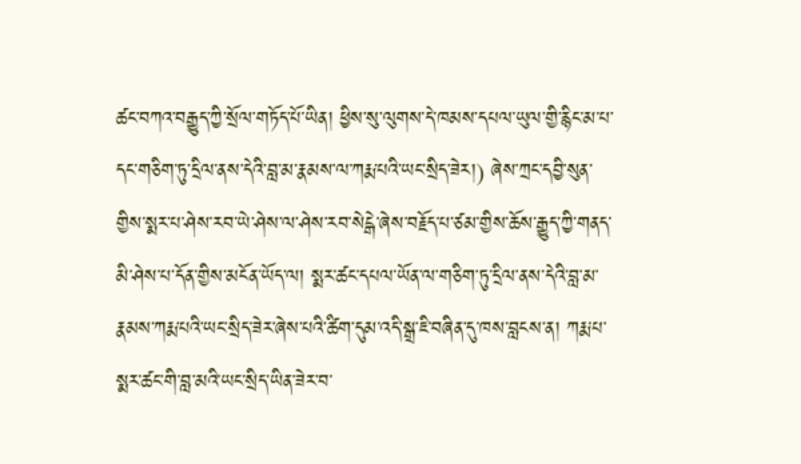ཚང་བཀའ་བརྒྱུད་ཀྱི་སྲོལ་གཏོད་པོ་ཡིན། ཕྱིས་སུ་ལུགས་དེ་ཁམས་དཔལ་ཡུལ་གྱི་རྙིང་མ་པ་དང་གཅིག་ཏུ་དྲིལ་ནས་དེའི་བླ་མ་རྣམས་ལ་ཀརྨ་པའི་ཡང་སྲིད་ཟེར།) ཞེས་ཀྲང་དབྱི་སུན་གྱིས་སྨར་པ་ཤེས་རབ་ཡེ་ཤེས་ལ་ཤེས་རབ་སེངྒེ་ཞེས་བརྗོད་པ་ཙམ་གྱིས་ཆོས་རྒྱུད་ཀྱི་གནད་མི་ཤེས་པ་དོན་གྱིས་མངོན་ཡོད་ལ། སྨར་ཚང་དཔལ་ཡོན་ལ་གཅིག་ཏུ་དྲིལ་ནས་དེའི་བླ་མ་རྣམས་ཀརྨ་པའི་ཡང་སྲིད་ཟེར་ཞེས་པའི་ཚིག་དུམ་འདི་སྒྲ་ཇི་བཞིན་དུ་ཁས་བླངས་ན། ཀརྨ་པ་སྨར་ཚང་གི་བླ་མའི་ཡང་སྲིད་ཡིན་ཟེར་བ་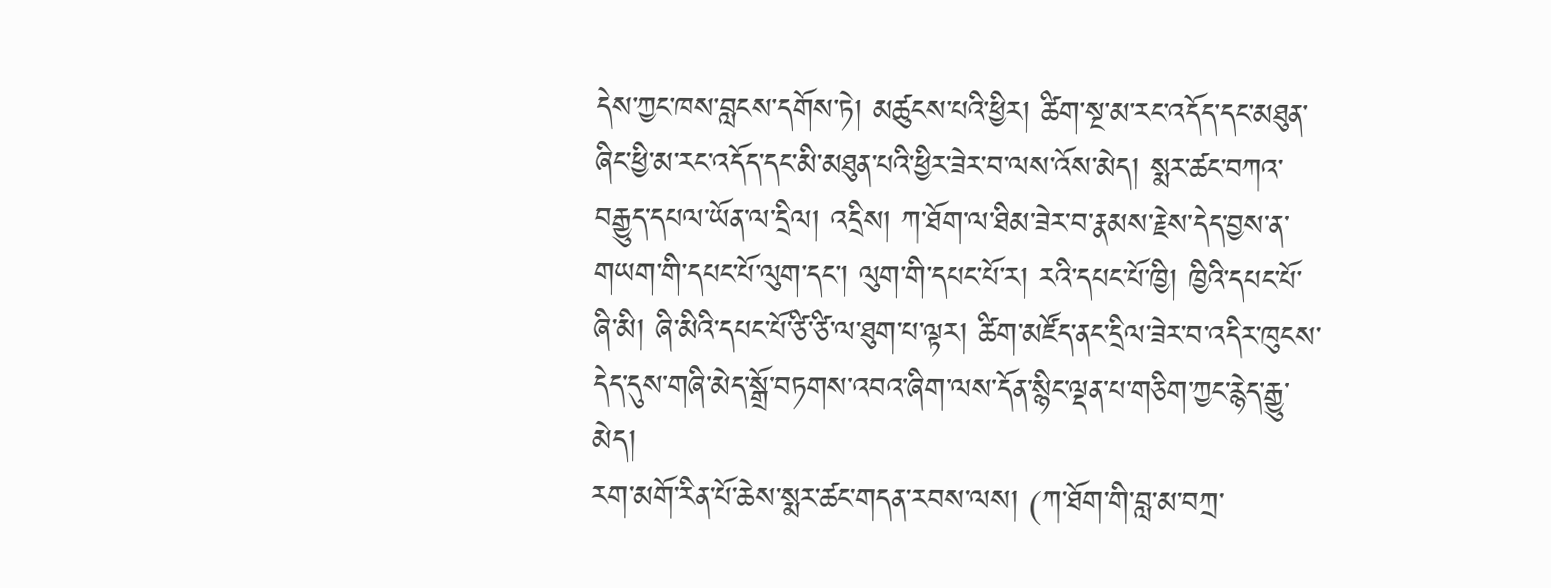དེས་ཀྱང་ཁས་བླངས་དགོས་ཏེ། མཚུངས་པའི་ཕྱིར། ཚིག་སྔ་མ་རང་འདོད་དང་མཐུན་ཞིང་ཕྱི་མ་རང་འདོད་དང་མི་མཐུན་པའི་ཕྱིར་ཟེར་བ་ལས་འོས་མེད། སྨར་ཚང་བཀའ་བརྒྱུད་དཔལ་ཡོན་ལ་དྲིལ། འདྲིས། ཀ་ཐོག་ལ་ཐིམ་ཟེར་བ་རྣམས་རྗེས་དེད་བྱས་ན་གཡག་གི་དཔང་པོ་ལུག་དང་། ལུག་གི་དཔང་པོ་ར། རའི་དཔང་པོ་ཁྱི། ཁྱིའི་དཔང་པོ་ཞི་མི། ཞི་མིའི་དཔང་པོ་ཙི་ཙི་ལ་ཐུག་པ་ལྟར། ཚིག་མཛོད་ནང་དྲིལ་ཟེར་བ་འདིར་ཁུངས་དེད་དུས་གཞི་མེད་སྒྲོ་བཏགས་འབའ་ཞིག་ལས་དོན་སྙིང་ལྡན་པ་གཅིག་ཀྱང་རྙེད་རྒྱུ་མེད།
རག་མགོ་རིན་པོ་ཆེས་སྨར་ཚང་གདན་རབས་ལས། (ཀ་ཐོག་གི་བླ་མ་བཀྲ་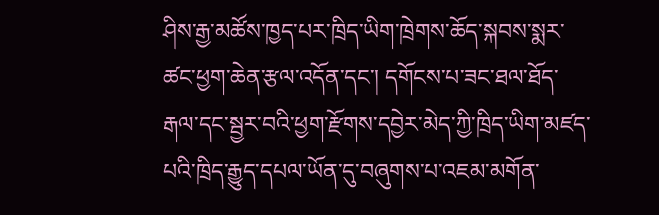ཤིས་རྒྱ་མཚོས་ཁྱད་པར་ཁྲིད་ཡིག་ཁྲེགས་ཆོད་སྐབས་སྨར་ཚང་ཕྱག་ཆེན་རྩལ་འདོན་དང་། དགོངས་པ་ཟང་ཐལ་ཐོད་རྒལ་དང་སྦྱར་བའི་ཕྱག་རྫོགས་དབྱེར་མེད་ཀྱི་ཁྲིད་ཡིག་མཛད་པའི་ཁྲིད་རྒྱུད་དཔལ་ཡོན་དུ་བཞུགས་པ་འཇམ་མགོན་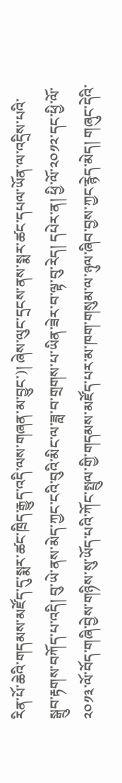རིན་པོ་ཆེའི་གདམས་མཛོད་དུ་སྨར་ཚང་ཁྲིད་རྒྱུད་འདི་ལས་གཞན་མ་བྱུང་)། ཞེས་ལུང་དྲངས་ནས་སྨར་ཚང་དཔལ་ཡོན་ལ་འདྲིས་པའི་སྒྲུབ་རྟགས་བཀོད་པ་འདི། བུ་ཡེ་ནས་མེད་ཀྱང་ངའི་བུའི་མིང་ལ་ཟླ་བ་གྲགས་པ་ཡིན་ཟེར་བ་ལྟ་བུ་རེད། དཔེར་ན། ཕྱི་ལོ་༢༠༡༢་དང་ཕྱི་ལོ་༢༠༡༣་ལོ་བོད་གཞི་བྱེས་གཉིས་སུ་ཡོད་པའི་ཀོང་སྤྲུལ་གྱི་གདམས་མཛོད་པར་མ་ཁག་གསུམ་ལ་ཉུལ་ཞིབ་བྱས་ཀྱང་རྙེད་མེད། གཞུང་དེའི་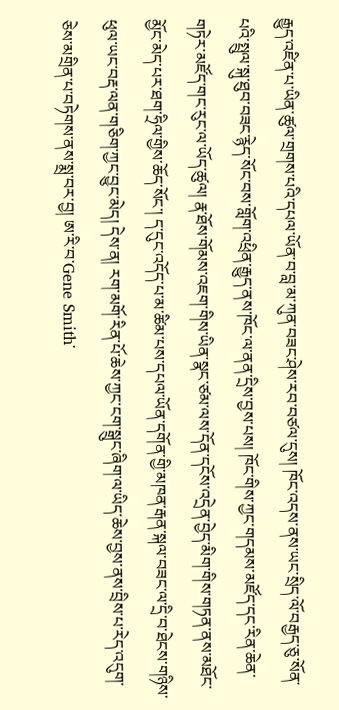རྒྱུད་འཛིན་པ་ཡིན་ཚུལ་གྲགས་པའི་དཔལ་ཡོན་བ་བླ་མ་ཀུན་བཟང་ཤེས་རབ་བཙལ་དུས། ཁོང་འདས་ནས་ཡང་སྲིད་ལོ་བརྒྱད་ཅུ་སོན་པའི་སྤྲུལ་སྐུ་ཐུབ་བཟང་རྙེད་སོང་བས་གློག་འཕྲིན་རྒྱུད་ནས་ཁོང་ལ་ནན་དྲིས་བྱས་པས། ཁོང་གིས་ཀྱང་གདམས་མཛོད་དང་རིན་ཆེན་གཏེར་མཛོད་གང་རུང་ལ་ཡོད་ཚུལ། རྣ་ཐོས་གོམས་འཇག་གིས་ཡིན་སྣང་ཙམ་ལས་དོན་དངོས་འདྲེན་བྱེད་མིག་གིས་གཏན་ནས་མཐོང་མྱོང་མེད་པར་ཐག་ཧྲིལ་གྱིས་ཆོད་སོང་། ད་དུང་འདོད་པ་མ་ཚིམ་པས་དཔལ་ཡོན་དགོན་གྱི་མཁན་རྒན་སྐལ་བཟང་ལ་དྲི་བ་ཐེངས་གཉིས་ཕུལ་ཡང་བརྡ་ལན་གཅིག་ཀྱང་བྱུང་མེད། དེས་ན། རག་མགོ་རིན་པོ་ཆེས་ཀྱང་ངག་སྒྲུང་ཞིག་ལ་ཡིད་ཆེས་བྱས་ནས་བྲིས་པ་རེད་འདུག་ཅེས་མགྲིན་པ་བཏེགས་ནས་སྨྲ་བར་བྱ། ཨ་རི་བ་Gene Smith་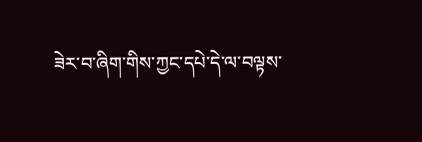ཟེར་བ་ཞིག་གིས་ཀྱང་དཔེ་དེ་ལ་བལྟས་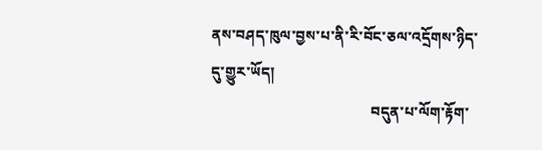ནས་བཤད་ཁུལ་བྱས་པ་ནི་རི་བོང་ཅལ་འདྲོགས་ཉིད་དུ་གྱུར་ཡོད།
                                            བདུན་པ་ལོག་རྟོག་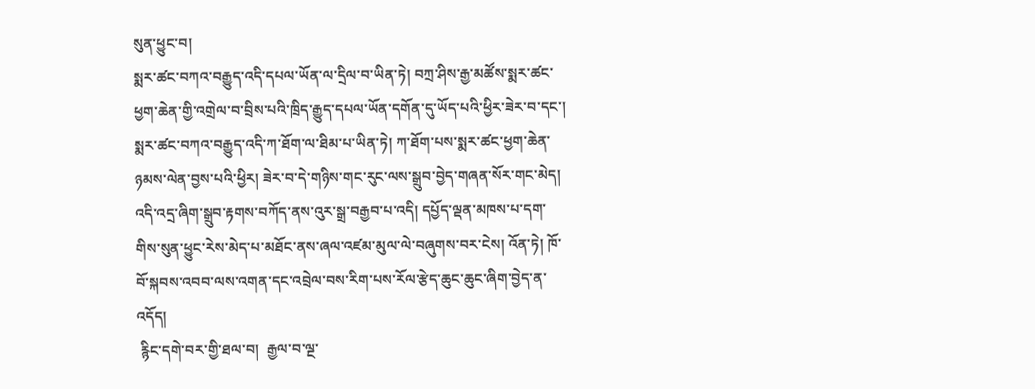སུན་ཕྱུང་བ།
སྨར་ཚང་བཀའ་བརྒྱུད་འདི་དཔལ་ཡོན་ལ་དྲིལ་བ་ཡིན་ཏེ། བཀྲ་ཤིས་རྒྱ་མཚོས་སྨར་ཚང་ཕྱག་ཆེན་གྱི་འགྲེལ་བ་བྲིས་པའི་ཁྲིད་རྒྱུད་དཔལ་ཡོན་དགོན་དུ་ཡོད་པའི་ཕྱིར་ཟེར་བ་དང་། སྨར་ཚང་བཀའ་བརྒྱུད་འདི་ཀ་ཐོག་ལ་ཐིམ་པ་ཡིན་ཏེ། ཀ་ཐོག་པས་སྨར་ཚང་ཕྱག་ཆེན་ཉམས་ལེན་བྱས་པའི་ཕྱིར། ཟེར་བ་དེ་གཉིས་གང་རུང་ལས་སྒྲུབ་བྱེད་གཞན་སོར་གང་མེད། འདི་འདྲ་ཞིག་སྒྲུབ་རྟགས་བཀོད་ནས་འུར་སྒྲ་བརྒྱབ་པ་འདི། དཔྱོད་ལྡན་མཁས་པ་དག་གིས་སུན་ཕྱུང་རེས་མེད་པ་མཐོང་ནས་ཞལ་འཛམ་མུལ་ལེ་བཞུགས་བར་ངེས། འོན་ཏེ། ཁོ་བོ་སྐབས་འབབ་ལས་འགན་དང་འབྲེལ་བས་རིག་པས་རོལ་རྩེད་ཆུང་ཆུང་ཞིག་བྱེད་ན་འདོད།
 རྙིང་དགེ་བར་གྱི་ཐལ་བ།  རྒྱལ་བ་ལྔ་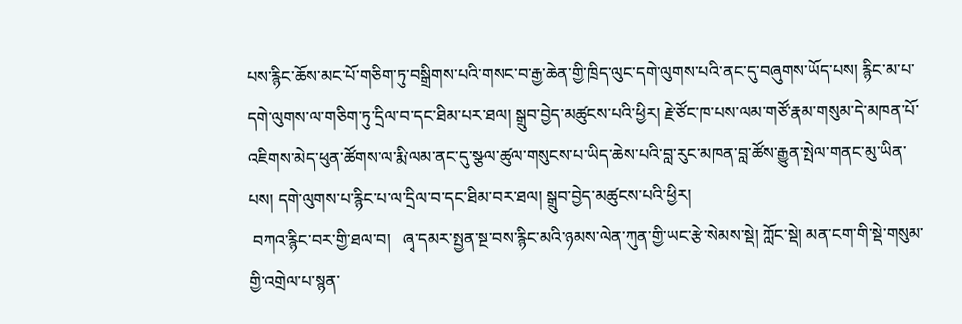པས་རྙིང་ཆོས་མང་པོ་གཅིག་ཏུ་བསྒྲིགས་པའི་གསང་བ་རྒྱ་ཆེན་གྱི་ཁྲིད་ལུང་དགེ་ལུགས་པའི་ནང་དུ་བཞུགས་ཡོད་པས། རྙིང་མ་པ་དགེ་ལུགས་ལ་གཅིག་ཏུ་དྲིལ་བ་དང་ཐིམ་པར་ཐལ། སྒྲུབ་བྱེད་མཚུངས་པའི་ཕྱིར། རྗེ་ཙོང་ཁ་པས་ལམ་གཙོ་རྣམ་གསུམ་དེ་མཁན་པོ་འཇིགས་མེད་ཕུན་ཚོགས་ལ་རྨི་ལམ་ནང་དུ་སྩལ་ཚུལ་གསུངས་པ་ཡིད་ཆེས་པའི་བླ་རུང་མཁན་བླ་ཚོས་རྒྱུན་སྤེལ་གནང་མུ་ཡིན་པས། དགེ་ལུགས་པ་རྙིང་པ་ལ་དྲིལ་བ་དང་ཐིམ་བར་ཐལ། སྒྲུབ་བྱེད་མཚུངས་པའི་ཕྱིར།
 བཀའ་རྙིང་བར་གྱི་ཐལ་བ།   ཞྭ་དམར་སྤྱན་སྔ་བས་རྙིང་མའི་ཉམས་ལེན་ཀུན་གྱི་ཡང་རྩེ་སེམས་སྡེ། ཀློང་སྡེ། མན་ངག་གི་སྡེ་གསུམ་གྱི་འགྲེལ་པ་སྙན་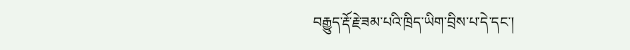བརྒྱུད་རྡོ་རྗེ་ཟམ་པའི་ཁྲིད་ཡིག་བྲིས་པ་དེ་དང་།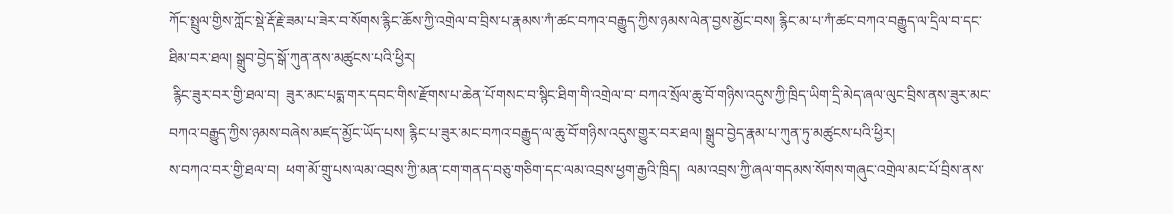ཀོང་སྤྲུལ་གྱིས་ཀློང་སྡེ་རྡོ་རྗེ་ཟམ་པ་ཟེར་བ་སོགས་རྙིང་ཆོས་ཀྱི་འགྲེལ་བ་བྲིས་པ་རྣམས་ཀཾ་ཚང་བཀའ་བརྒྱུད་ཀྱིས་ཉམས་ལེན་བྱས་མྱོང་བས། རྙིང་མ་པ་ཀཾ་ཚང་བཀའ་བརྒྱུད་ལ་དྲིལ་བ་དང་ཐིམ་བར་ཐལ། སྒྲུབ་བྱེད་སྒོ་ཀུན་ནས་མཚུངས་པའི་ཕྱིར།
 རྙིང་ཟུར་བར་གྱི་ཐལ་བ།  ཟུར་མང་པདྨ་གར་དབང་གིས་རྫོགས་པ་ཆེན་པོ་གསང་བ་སྙིང་ཐིག་གི་འགྲེལ་བ་ བཀའ་སྲོལ་ཆུ་བོ་གཉིས་འདུས་ཀྱི་ཁྲིད་ཡིག་དྲི་མེད་ཞལ་ལུང་བྲིས་ནས་ཟུར་མང་བཀའ་བརྒྱུད་ཀྱིས་ཉམས་བཞེས་མཛད་མྱོང་ཡོད་པས། རྙིང་པ་ཟུར་མང་བཀའ་བརྒྱུད་ལ་ཆུ་བོ་གཉིས་འདུས་གྱུར་བར་ཐལ། སྒྲུབ་བྱེད་རྣམ་པ་ཀུན་ཏུ་མཚུངས་པའི་ཕྱིར།
ས་བཀའ་བར་གྱི་ཐལ་བ།  ཕག་མོ་གྲུ་པས་ལམ་འབྲས་ཀྱི་མན་ངག་གནད་བཅུ་གཅིག་དང་ལམ་འབྲས་ཕྱག་རྒྱའི་ཁྲིད།  ལམ་འབྲས་ཀྱི་ཞལ་གདམས་སོགས་གཞུང་འགྲེལ་མང་པོ་བྲིས་ནས་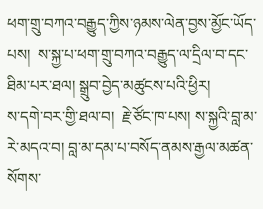ཕག་གྲུ་བཀའ་བརྒྱུད་ཀྱིས་ཉམས་ལེན་བྱས་མྱོང་ཡོད་པས།  ས་སྐྱ་པ་ཕག་གྲུ་བཀའ་བརྒྱུད་ལ་དྲིལ་བ་དང་ཐིམ་པར་ཐལ། སྒྲུབ་བྱེད་མཚུངས་པའི་ཕྱིར།
ས་དགེ་བར་གྱི་ཐལ་བ།  རྗེ་ཙོང་ཁ་པས། ས་སྐྱའི་བླ་མ་རེ་མདའ་བ། བླ་མ་དམ་པ་བསོད་ནམས་རྒྱལ་མཚན་སོགས་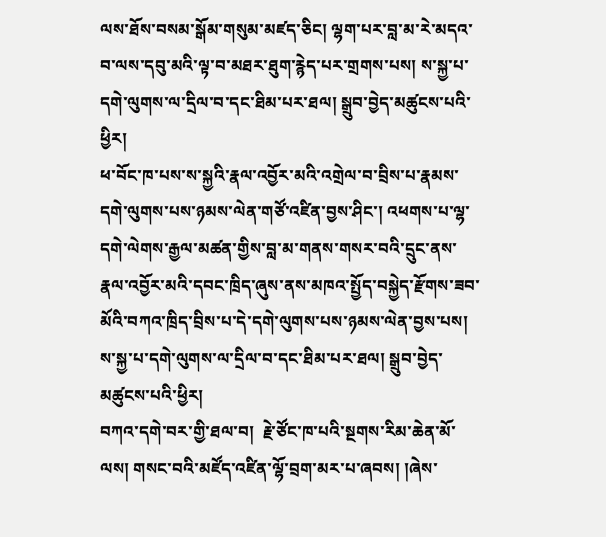ལས་ཐོས་བསམ་སྒོམ་གསུམ་མཛད་ཅིང། ལྷག་པར་བླ་མ་རེ་མདའ་བ་ལས་དབུ་མའི་ལྟ་བ་མཐར་ཐུག་རྙེད་པར་གྲགས་པས། ས་སྐྱ་པ་དགེ་ལུགས་ལ་དྲིལ་བ་དང་ཐིམ་པར་ཐལ། སྒྲུབ་བྱེད་མཚུངས་པའི་ཕྱིར།
ཕ་བོང་ཁ་པས་ས་སྐྱའི་རྣལ་འབྱོར་མའི་འགྲེལ་བ་བྲིས་པ་རྣམས་དགེ་ལུགས་པས་ཉམས་ལེན་གཙོ་འཛིན་བྱས་ཤིང་། འཕགས་པ་ལྷ་དགེ་ལེགས་རྒྱལ་མཚན་གྱིས་བླ་མ་གནས་གསར་བའི་དྲུང་ནས་རྣལ་འབྱོར་མའི་དབང་ཁྲིད་ཞུས་ནས་མཁའ་སྤྱོད་བསྐྱེད་རྫོགས་ཟབ་མོའི་བཀའ་ཁྲིད་བྲིས་པ་དེ་དགེ་ལུགས་པས་ཉམས་ལེན་བྱས་པས། ས་སྐྱ་པ་དགེ་ལུགས་ལ་དྲིལ་བ་དང་ཐིམ་པར་ཐལ། སྒྲུབ་བྱེད་མཚུངས་པའི་ཕྱིར།
བཀའ་དགེ་བར་གྱི་ཐལ་བ།  རྗེ་ཙོང་ཁ་པའི་སྔགས་རིམ་ཆེན་མོ་ལས། གསང་བའི་མཛོད་འཛིན་ལྷོ་བྲག་མར་པ་ཞབས། །ཞེས་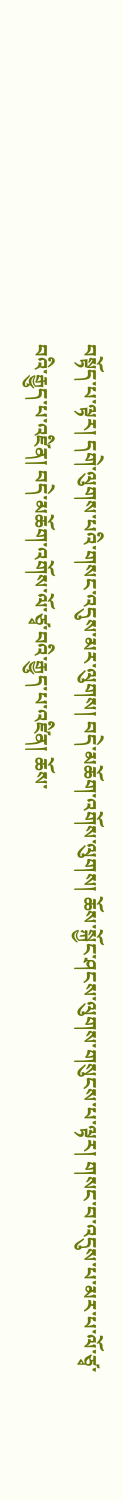བསྟོད་པ་ལྟར། དགེ་ལུགས་པའི་གསང་འདུས་མར་ལུགས། བདེ་མཆོག་འགོས་ལུགས། ཆོས་སྐྱོང་ཤངས་ལུགས་གསུངས་པ་ལྟར། གསང་བ་འདུས་པ་མར་པ་ལོ་ཙྭ་བའི་རྒྱུད་པ་འཛིན། བདེ་མཆོག་འགོས་ལོ་ཙྭ་བའི་རྒྱུད་པ་འཛིན། ཆོས་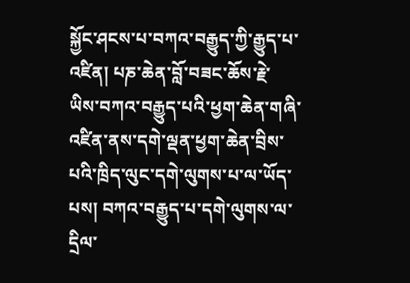སྐྱོང་ཤངས་པ་བཀའ་བརྒྱུད་ཀྱི་རྒྱུད་པ་འཛིན། པཎ་ཆེན་བློ་བཟང་ཆོས་རྗེ་ཡིས་བཀའ་བརྒྱུད་པའི་ཕྱག་ཆེན་གཞི་འཛིན་ནས་དགེ་ལྡན་ཕྱག་ཆེན་བྲིས་པའི་ཁྲིད་ལུང་དགེ་ལུགས་པ་ལ་ཡོད་པས། བཀའ་བརྒྱུད་པ་དགེ་ལུགས་ལ་དྲིལ་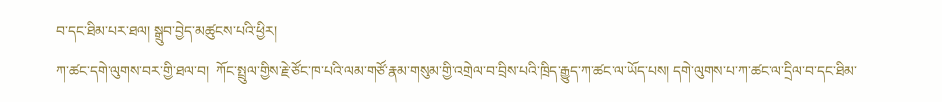བ་དང་ཐིམ་པར་ཐལ། སྒྲུབ་བྱེད་མཚུངས་པའི་ཕྱིར།
ཀ་ཚང་དགེ་ལུགས་བར་གྱི་ཐལ་བ།  ཀོང་སྤྲུལ་གྱིས་རྗེ་ཙོང་ཁ་པའི་ལམ་གཙོ་རྣམ་གསུམ་གྱི་འགྲེལ་བ་བྲིས་པའི་ཁྲིད་རྒྱུད་ཀ་ཚང་ལ་ཡོད་པས། དགེ་ལུགས་པ་ཀ་ཚང་ལ་དྲིལ་བ་དང་ཐིམ་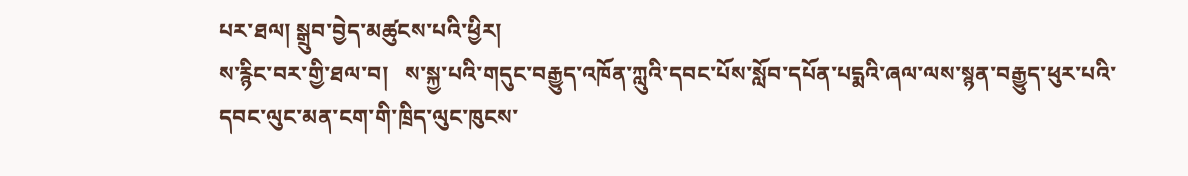པར་ཐལ། སྒྲུབ་བྱེད་མཚུངས་པའི་ཕྱིར།
ས་རྙིང་བར་གྱི་ཐལ་བ།   ས་སྐྱ་པའི་གདུང་བརྒྱུད་འཁོན་ཀླུའི་དབང་པོས་སློབ་དཔོན་པདྨའི་ཞལ་ལས་སྙན་བརྒྱུད་ཕུར་པའི་དབང་ལུང་མན་ངག་གི་ཁྲིད་ལུང་ཁུངས་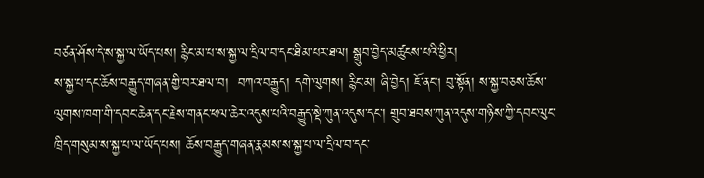བཙན་ཤོས་དེ་ས་སྐྱ་ལ་ཡོད་པས། རྙིང་མ་པ་ས་སྐྱ་ལ་དྲིལ་བ་དང་ཐིམ་པར་ཐལ། སྒྲུབ་བྱེད་མཚུངས་པའི་ཕྱིར།
ས་སྐྱ་པ་དང་ཆོས་བརྒྱུད་གཞན་གྱི་བར་ཐལ་བ།  བཀའ་བརྒྱུད། དགེ་ལུགས། རྙིང་མ། ཞི་བྱེད། ཇོ་ནང། བུ་སྟོན། ས་སྐྱ་བཅས་ཆོས་ལུགས་ཁག་གི་དབང་ཆེན་དང་རྗེས་གནང་ཕལ་ཆེར་འདུས་པའི་བརྒྱུད་སྡེ་ཀུན་འདུས་དང་། གྲུབ་ཐབས་ཀུན་འདུས་གཉིས་ཀྱི་དབང་ལུང་ཁྲིད་གསུམ་ས་སྐྱ་པ་ལ་ཡོད་པས། ཆོས་བརྒྱུད་གཞན་རྣམས་ས་སྐྱ་པ་ལ་དྲིལ་བ་དང་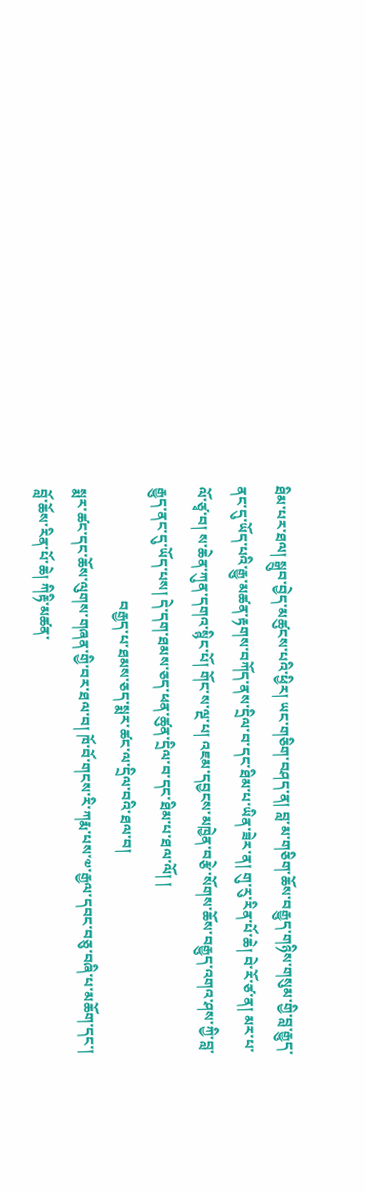ཐིམ་པར་ཐལ། སྒྲུབ་བྱེད་མཚུངས་པའི་ཕྱིར། ཡང་གཅིག་བཤད་ན། བླ་མ་གཅིག་ཆོས་བརྒྱུད་གཉིས་གསུམ་གྱི་བླ་རྒྱུད་ནང་དུ་ཡོད་པའི་རྒྱུ་མཚན་རྟགས་བཀོད་ནས་དྲིལ་བ་དང་ཐིམ་པ་ཡིན་ཟེར་ན། གུ་རུ་རིན་པོ་ཆེ། བེ་རོ་ཙ་ན། མར་པ་ལོ་ཙྭ་བ། ས་ཆེན་ཀུན་དགའ་སྙིང་པོ། གོང་ས་ལྔ་པ། འཇམ་དབྱངས་མཁྱེན་བརྩེ་སོགས་ཆོས་བརྒྱུད་འགའ་ཤས་ཀྱི་བླ་རྒྱུད་ནང་དུ་ཡོད་པས། དེ་དག་ཐམས་ཅད་ཕན་ཚུན་དྲིལ་བ་དང་ཐིམ་པ་ཐལ་ལོ། །
                               བརྒྱད་པ་ཐམས་ཅད་སྨར་ཚང་ལ་དྲིལ་བའི་ཐལ་བ།
སྨར་ཚང་དང་ཆོས་ལུགས་གཞན་གྱི་བར་ཐལ་བ། ཁོ་བོ་གངས་རི་ཀརྨ་པས་༧་རྒྱལ་དབང་བཅུ་བཞི་པ་མཆོག་དང་། བློ་ཆོས་རིན་པོ་ཆེ། ཀིརྟི་མཚན་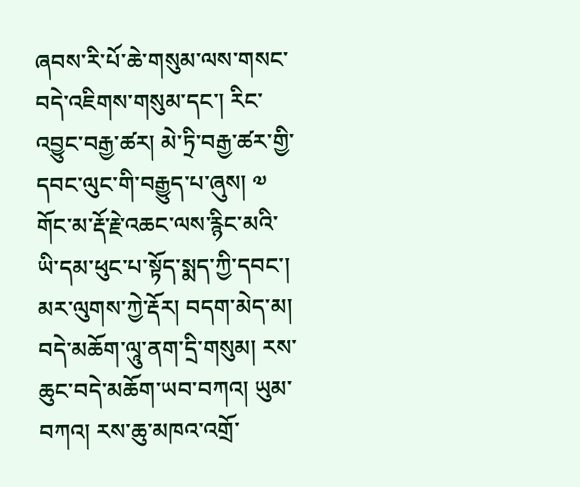ཞབས་རི་པོ་ཆེ་གསུམ་ལས་གསང་བདེ་འཇིགས་གསུམ་དང་། རིང་འབྱུང་བརྒྱ་ཚར། མེ་ཏྲི་བརྒྱ་ཚར་གྱི་དབང་ལུང་གི་བརྒྱུད་པ་ཞུས། ༧ གོང་མ་རྡོ་རྗེ་འཆང་ལས་རྙིང་མའི་ཡི་དམ་ཕུང་པ་སྟོད་སྨད་ཀྱི་དབང་། མར་ལུགས་ཀྱེ་རྡོར། བདག་མེད་མ། བདེ་མཆོག་ལཱུ་ནག་དྲི་གསུམ། རས་ཆུང་བདེ་མཆོག་ཡབ་བཀའ། ཡུམ་བཀའ། རས་ཆུ་མཁའ་འགྲོ་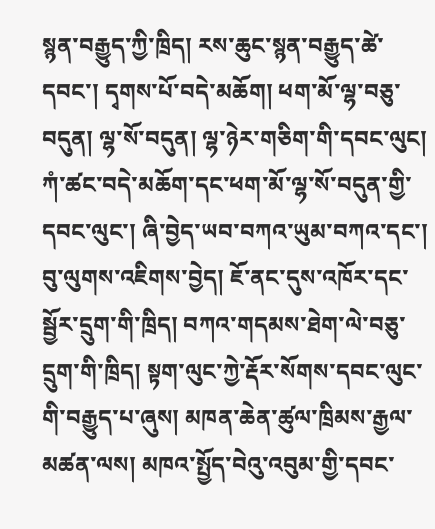སྙན་བརྒྱུད་ཀྱི་ཁྲིད། རས་ཆུང་སྙན་བརྒྱུད་ཚེ་དབང་། དྭགས་པོ་བདེ་མཆོག། ཕག་མོ་ལྷ་བཅུ་བདུན། ལྷ་སོ་བདུན། ལྷ་ཉེར་གཅིག་གི་དབང་ལུང། ཀཾ་ཚང་བདེ་མཆོག་དང་ཕག་མོ་ལྷ་སོ་བདུན་གྱི་དབང་ལུང་། ཞི་བྱེད་ཡབ་བཀའ་ཡུམ་བཀའ་དང་། བུ་ལུགས་འཇིགས་བྱེད། ཇོ་ནང་དུས་འཁོར་དང་སྦྱོར་དྲུག་གི་ཁྲིད། བཀའ་གདམས་ཐེག་ལེ་བཅུ་དྲུག་གི་ཁྲིད། སྟག་ལུང་ཀྱེ་རྡོར་སོགས་དབང་ལུང་གི་བརྒྱུད་པ་ཞུས། མཁན་ཆེན་ཚུལ་ཁྲིམས་རྒྱལ་མཚན་ལས། མཁའ་སྤྱོད་བེའུ་འབུམ་གྱི་དབང་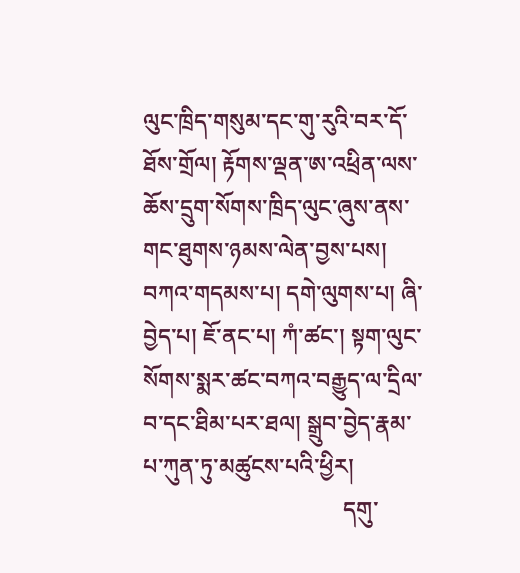ལུང་ཁྲིད་གསུམ་དང་གུ་རུའི་བར་དོ་ཐོས་གྲོལ། རྟོགས་ལྡན་ཨ་འཕྲིན་ལས་ཆོས་དྲུག་སོགས་ཁྲིད་ལུང་ཞུས་ནས་གང་ཐུགས་ཉམས་ལེན་བྱས་པས། བཀའ་གདམས་པ། དགེ་ལུགས་པ། ཞི་བྱེད་པ། ཇོ་ནང་པ། ཀཾ་ཚང་། སྟག་ལུང་སོགས་སྨར་ཚང་བཀའ་བརྒྱུད་ལ་དྲིལ་བ་དང་ཐིམ་པར་ཐལ། སྒྲུབ་བྱེད་རྣམ་པ་ཀུན་ཏུ་མཚུངས་པའི་ཕྱིར།
                                   དགུ་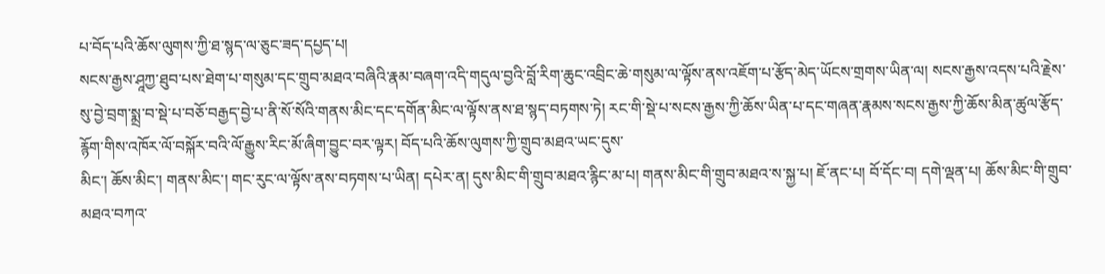པ་བོད་པའི་ཆོས་ལུགས་ཀྱི་ཐ་སྙད་ལ་ཅུང་ཟད་དཔྱད་པ།
སངས་རྒྱས་ཤཱཀྱ་ཐུབ་པས་ཐེག་པ་གསུམ་དང་གྲུབ་མཐའ་བཞིའི་རྣམ་བཞག་འདི་གདུལ་བྱའི་བློ་རིག་ཆུང་འབྲིང་ཆེ་གསུམ་ལ་ལྟོས་ནས་འཇོག་པ་རྩོད་མེད་ཡོངས་གྲགས་ཡིན་ལ། སངས་རྒྱས་འདས་པའི་རྗེས་སུ་བྱེ་བྲག་སྨྲ་བ་སྡེ་པ་བཅོ་བརྒྱད་བྱེ་པ་ནི་སོ་སོའི་གནས་མིང་དང་དགོན་མིང་ལ་ལྟོས་ནས་ཐ་སྙད་བཏགས་ཏེ། རང་གི་སྡེ་པ་སངས་རྒྱས་ཀྱི་ཆོས་ཡིན་པ་དང་གཞན་རྣམས་སངས་རྒྱས་ཀྱི་ཆོས་མིན་ཚུལ་རྩོད་རྙོག་གིས་འཁོར་ལོ་བསྐོར་བའི་ལོ་རྒྱུས་རིང་མོ་ཞིག་བྱུང་བར་ལྟར། བོད་པའི་ཆོས་ལུགས་ཀྱི་གྲུབ་མཐའ་ཡང་དུས་
མིང་། ཆོས་མིང་། གནས་མིང་། གང་རུང་ལ་ལྟོས་ནས་བཏགས་པ་ཡིན། དཔེར་ན། དུས་མིང་གི་གྲུབ་མཐའ་རྙིང་མ་པ། གནས་མིང་གི་གྲུབ་མཐའ་ས་སྐྱ་པ། ཇོ་ནང་པ། བོ་དོང་བ། དགེ་ལྡན་པ། ཆོས་མིང་གི་གྲུབ་མཐའ་བཀའ་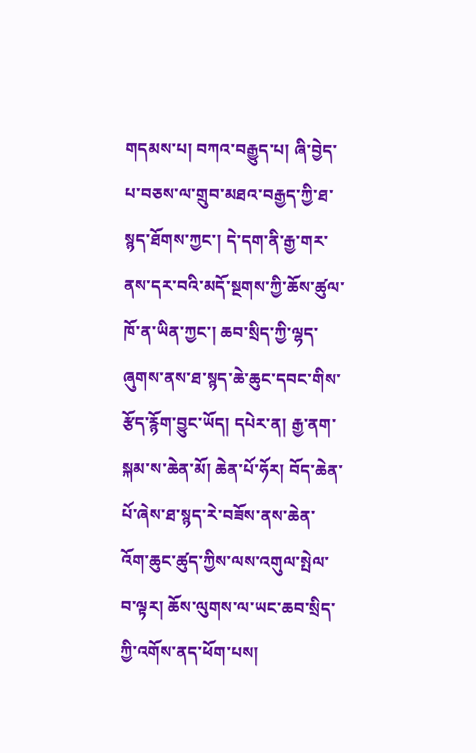གདམས་པ། བཀའ་བརྒྱུད་པ། ཞི་བྱེད་པ་བཅས་ལ་གྲུབ་མཐའ་བརྒྱད་ཀྱི་ཐ་སྙད་ཐོགས་ཀྱང་། དེ་དག་ནི་རྒྱ་གར་ནས་དར་བའི་མདོ་སྔགས་ཀྱི་ཆོས་ཚུལ་ཁོ་ན་ཡིན་ཀྱང་། ཆབ་སྲིད་ཀྱི་ལྷད་ཞུགས་ནས་ཐ་སྙད་ཆེ་ཆུང་དབང་གིས་རྩོད་རྙོག་བྱུང་ཡོད། དཔེར་ན། རྒྱ་ནག་སྐམ་ས་ཆེན་མོ། ཆེན་པོ་ཧོར། བོད་ཆེན་པོ་ཞེས་ཐ་སྙད་རེ་བཟོས་ནས་ཆེན་འོག་ཆུང་ཚུད་ཀྱིས་ལས་འགུལ་སྤེལ་བ་ལྟར། ཆོས་ལུགས་ལ་ཡང་ཆབ་སྲིད་ཀྱི་འགོས་ནད་ཕོག་པས།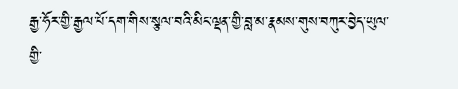རྒྱ་ཧོར་གྱི་རྒྱལ་པོ་དག་གིས་སྩལ་བའི་མིང་ལྡན་གྱི་བླ་མ་རྣམས་གུས་བཀུར་བྱེད་ཡུལ་གྱི་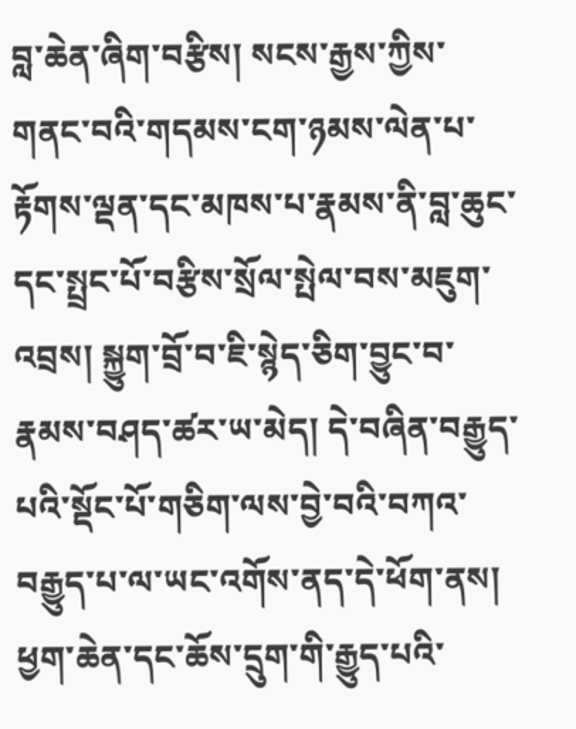བླ་ཆེན་ཞིག་བརྩིས། སངས་རྒྱས་ཀྱིས་གནང་བའི་གདམས་ངག་ཉམས་ལེན་པ་རྟོགས་ལྡན་དང་མཁས་པ་རྣམས་ནི་བླ་ཆུང་དང་སྤྲང་པོ་བརྩིས་སྲོལ་སྤེལ་བས་མཇུག་འབྲས། སྐྱུག་བྲོ་བ་ཇི་སྙེད་ཅིག་བྱུང་བ་རྣམས་བཤད་ཚར་ཡ་མེད། དེ་བཞིན་བརྒྱུད་པའི་སྡོང་པོ་གཅིག་ལས་བྱེ་བའི་བཀའ་བརྒྱུད་པ་ལ་ཡང་འགོས་ནད་དེ་ཕོག་ནས། ཕྱག་ཆེན་དང་ཆོས་དྲུག་གི་རྒྱུད་པའི་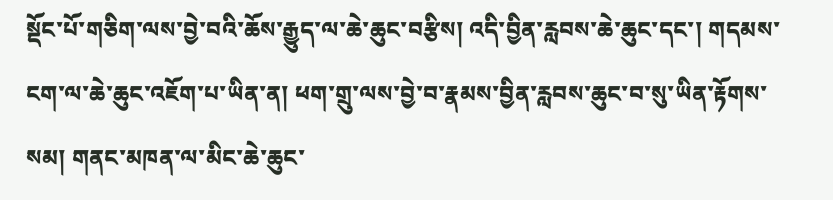སྡོང་པོ་གཅིག་ལས་བྱེ་བའི་ཆོས་རྒྱུད་ལ་ཆེ་ཆུང་བརྩིས། འདི་བྱིན་རླབས་ཆེ་ཆུང་དང་། གདམས་ངག་ལ་ཆེ་ཆུང་འཇོག་པ་ཡིན་ན། ཕག་གྲུ་ལས་བྱེ་བ་རྣམས་བྱིན་རླབས་ཆུང་བ་སུ་ཡིན་རྟོགས་སམ། གནང་མཁན་ལ་མིང་ཆེ་ཆུང་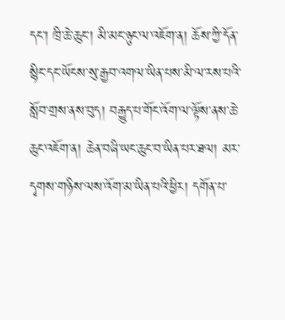དང་། ཁྲི་ཆེ་ཆུང་། མི་མང་ཉུང་ལ་འཇོག་ན། ཆོས་ཀྱི་དོན་སྙིང་དང་ཡོངས་སུ་རྒྱབ་འགལ་ཡིན་པས་མི་ལ་རས་པའི་སློབ་གྲས་ནས་བུད། བརྒྱུད་པ་གོང་འོག་ལ་ལྟོས་ནས་ཆེ་ཆུང་འཇོག་ན། ཆེན་བཞི་ཡང་ཆུང་བ་ཡིན་པར་ཐལ། མར་དྭགས་གཉིས་ལས་འོག་མ་ཡིན་པའི་ཕྱིར། དགོན་པ་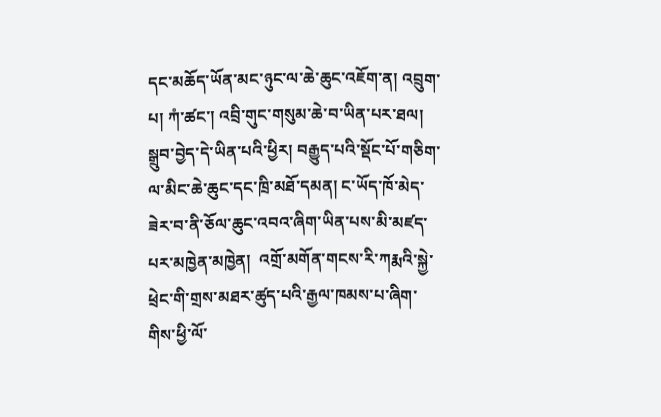དང་མཆོད་ཡོན་མང་ཉུང་ལ་ཆེ་ཆུང་འཇོག་ན། འབྲུག་པ། ཀཾ་ཚང་། འབྲི་གུང་གསུམ་ཆེ་བ་ཡིན་པར་ཐལ། སྒྲུབ་བྱེད་དེ་ཡིན་པའི་ཕྱིར། བརྒྱུད་པའི་སྡོང་པོ་གཅིག་ལ་མིང་ཆེ་ཆུང་དང་ཁྲི་མཐོ་དམན། ང་ཡོད་ཁོ་མེད་ཟེར་བ་ནི་ཅོལ་ཆུང་འབའ་ཞིག་ཡིན་པས་མི་མཛད་པར་མཁྱེན་མཁྱེན།  འགྲོ་མགོན་གངས་རི་ཀརྨའི་སྐྱེ་ཕྲེང་གི་གྲས་མཐར་ཚུད་པའི་རྒྱལ་ཁམས་པ་ཞིག་གིས་ཕྱི་ལོ་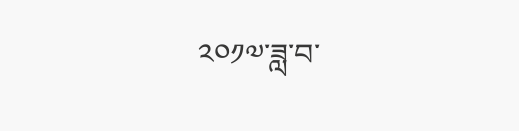༢༠༡༧་ཟླ་བ་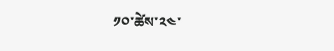༡༠་ཚེས་༢༤་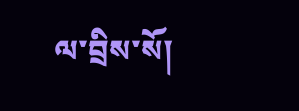ལ་བྲིས་སོ།